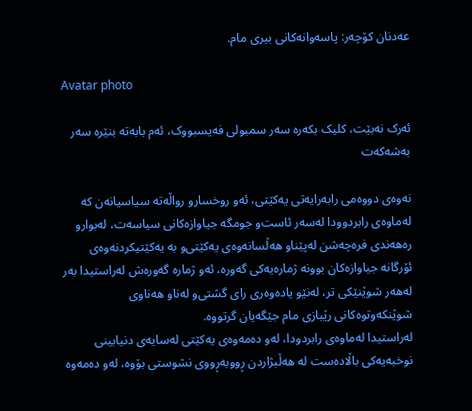عه‌دنان كۆچه‌ر: پاسه‌وانه‌كانی‌ بیری‌ مام.

Avatar photo

ئەرک نەبێت، کلیک بکەرە سەر سمبولی فەیسبووک، ئەم بابەتە بنێرە سەر بەشەکەت

نه‌وه‌ی‌ دووه‌می رابه‌رایه‌تی‌ یه‌كێتی‌، ئه‌و روخسارو رواڵه‌ته‌ سیاسیانه‌ن كه‌ له‌ماوه‌ی‌ رابردوودا له‌سه‌ر ئاست‌و جومگه‌ جیاوازه‌كانی‌ سیاسه‌ت، له‌بوارو ره‌هه‌ندی‌ فره‌چه‌شن له‌پێناو هه‌ڵسانه‌وه‌ی‌ یه‌كێتی‌‌و به‌ یه‌كێتیكردنه‌وه‌ی‌ ئۆرگانه‌ جیاوازه‌كان بوونه‌ ژماره‌یه‌كی‌ گه‌وره‌، ئه‌و ژماره‌ گه‌وره‌ش له‌راستیدا به‌ر له‌هه‌ر شوێنێكی‌ تر، له‌نێو یاده‌وه‌ری‌ رای‌ گشتی‌‌و له‌ناو هه‌ناوی‌ شوێنكه‌وتوه‌كانی‌ رێبازی‌ مام جێگه‌یان گرتووه‌.
له‌راستیدا له‌ماوه‌ی‌ رابردودا، له‌و ده‌مه‌وه‌ی‌ یه‌كێتی‌ له‌سایه‌ی‌ دنیابینی‌ نوخبه‌یه‌كی‌ باڵاده‌ست له‌ هه‌ڵبژاردن ڕووبه‌ڕووی‌ نشوستی‌ بۆوه‌، له‌و ده‌مه‌وه‌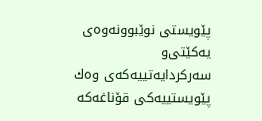پێویستی‌ نوێبوونه‌وه‌ی‌ یه‌كێتی‌‌و سه‌ركردایه‌تییه‌كه‌ی‌ وه‌ك پێویستییه‌كی‌ قۆناغه‌كه‌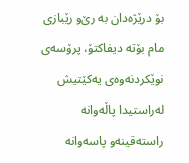بۆ درێژه‌دان به‌ رێ‌و رێبازی‌ مام بۆته‌ دیفاكتۆ، پرۆسه‌ی‌ نوێكردنه‌وه‌ی‌ یه‌كێتیش له‌راستیدا پاڵه‌وانه‌ راسته‌قینه‌و پاسه‌وانه‌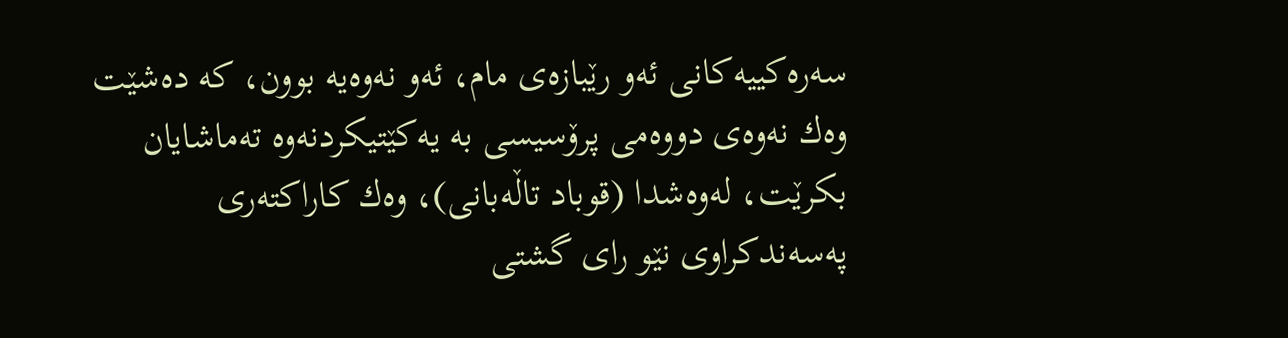سه‌ره‌كییه‌كانی‌ ئه‌و رێبازه‌ی‌ مام، ئه‌و نه‌وه‌یه‌ بوون، كه‌ ده‌شێت وه‌ك نه‌وه‌ی‌ دووه‌می‌ پرۆسیسی به‌ یه‌كێتیكردنه‌وه‌ ته‌ماشایان بكرێت، له‌وه‌شدا (قوباد تاڵه‌بانی‌)، وه‌ك كاراكته‌ری‌ په‌سه‌ندكراوی‌ نێو رای‌ گشتی‌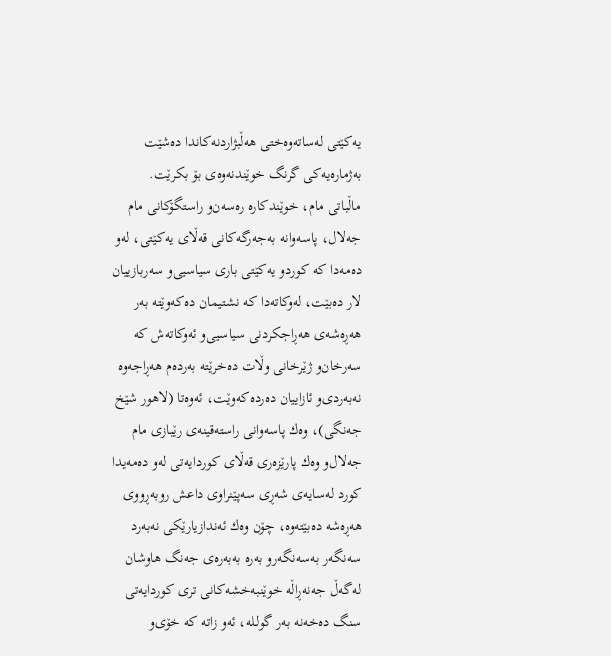یه‌كێتی‌ له‌ساته‌وه‌ختی‌ هه‌ڵبژاردنه‌كاندا ده‌شێت به‌ژماره‌یه‌كی‌ گرنگ خوێندنه‌وه‌ی‌ بۆ بكرێت.
ماڵباتی‌ مام، خوێندكاره‌ ره‌سه‌ن‌و راستگۆكانی‌ مام جه‌لال، پاسه‌وانه‌ به‌جه‌رگه‌كانی‌ قه‌ڵای یه‌كێتی‌، له‌و ده‌مه‌دا كه‌ كوردو یه‌كێتی‌ باری سیاسیی‌و سه‌ربازییان لار ده‌بێت، له‌وكاته‌دا كه‌ نشتیمان ده‌كه‌وێته‌ به‌ر هه‌ڕه‌شه‌ی‌ هه‌ڕاجكردنی‌ سیاسیی‌و ئه‌وكاته‌ش كه‌ سه‌رخان‌و ژێرخانی وڵات ده‌خرێته‌ به‌رده‌م هه‌ڕاجه‌وه‌ نه‌به‌ردی‌‌و ئازاییان ده‌رده‌كه‌وێت، ئه‌وه‌تا (لاهور شێخ جه‌نگی‌)، وه‌ك پاسه‌وانی راسته‌قینه‌ی‌ رێبازی‌ مام جه‌لال‌و وه‌ك پارێزه‌ری‌ قه‌ڵای كوردایه‌تی‌ له‌و ده‌مه‌یدا كورد له‌سایه‌ی‌ شه‌ڕی‌ سه‌پێنراوی‌ داعش روبه‌ڕووی‌ هه‌ڕه‌شه‌ ده‌بێته‌وه‌، چۆن وه‌ك ئه‌ندازیارێكی‌ نه‌به‌رد سه‌نگه‌ر به‌سه‌نگه‌رو به‌ره‌ به‌به‌ره‌ی‌ جه‌نگ هاوشان له‌گه‌ڵ جه‌نه‌ڕاڵه‌ خوێنبه‌خشه‌كانی‌ تری‌ كوردایه‌تی‌ سنگ ده‌خه‌نه‌ به‌ر گولـله‌، ئه‌و زاته‌ كه‌ خۆی‌‌و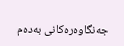جه‌نگاوه‌ره‌كانی‌ به‌ده‌م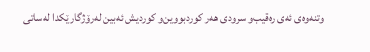وتنه‌وه‌ی‌ ئه‌ی‌ ره‌قیب‌و سرودی‌ هه‌ر كوردبووین‌و كوردیش ئه‌بین له‌رۆژگارێكدا له‌ساتی‌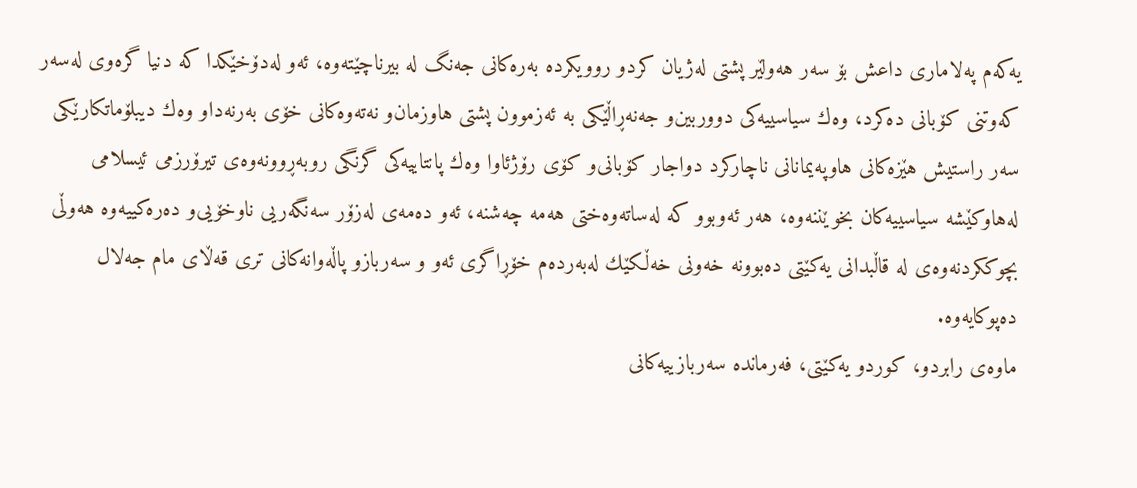یه‌كه‌م په‌لاماری‌ داعش بۆ سه‌ر هه‌ولێر پشتی‌ له‌ژیان كردو روویكرده‌ به‌ره‌كانی‌ جه‌نگ له‌ بیرناچێته‌وه‌، ئه‌و له‌دۆخێكدا كه‌ دنیا گره‌وی‌ له‌سه‌ر كه‌وتنی‌ كۆبانی‌ ده‌كرد، وه‌ك سیاسییه‌كی‌ دووربین‌و جه‌نه‌ڕاڵێكی‌ به‌ ئه‌زموون پشتی‌ هاوزمان‌و نه‌ته‌وه‌كانی‌ خۆی‌ به‌رنه‌داو وه‌ك دیبلۆماتكارێكی‌ سه‌ر راستیش هێزه‌كانی‌ هاوپه‌یمانانی‌ ناچاركرد دواجار كۆبانی‌‌و كۆی‌ رۆژئاوا وه‌ك پانتاییه‌كی‌ گرنگی‌ روبه‌ڕوونه‌وه‌ی‌ تیرۆرزمی‌ ئیسلامی‌ له‌هاوكێشه‌ سیاسییه‌كان بخوێننه‌وه‌، هه‌ر ئه‌وبوو كه‌ له‌ساته‌وه‌ختی‌ هه‌مه‌ چه‌شنه‌، ئه‌و ده‌مه‌ی‌ له‌زۆر سه‌نگه‌ریی ناوخۆیی‌و ده‌ره‌كییه‌وه‌ هه‌وڵی بچوككردنه‌وه‌ی‌ له‌ قاڵبدانی‌ یه‌كێتی‌ ده‌بوونه‌ خه‌ونی خه‌ڵكێك له‌به‌رده‌م خۆڕاگری‌ ئه‌و و سه‌ربازو پاڵه‌وانه‌كانی‌ تری‌ قه‌ڵای‌ مام جه‌لال ده‌پوكایه‌وه‌.
ماوه‌ی‌ رابردو، كوردو یه‌كێتی‌، فه‌رمانده‌ سه‌ربازییه‌كانی‌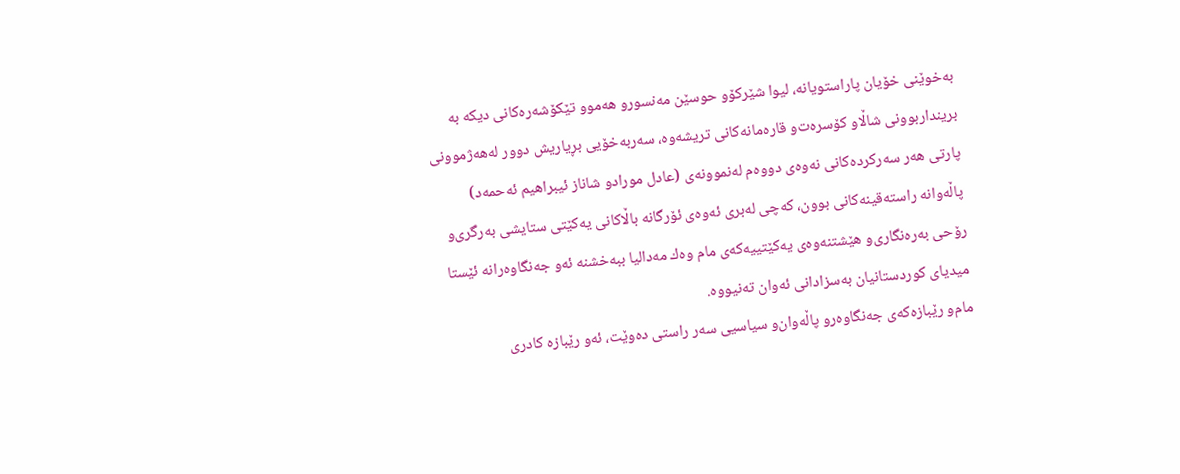به‌خوێنی‌ خۆیان پاراستویانه‌، لیوا شێركۆو حوسێن مه‌نسورو هه‌موو تێكۆشه‌ره‌كانی‌ دیكه‌ به‌ برینداربوونی‌ شاڵاو كۆسره‌ت‌و قاره‌مانه‌كانی‌ تریشه‌وه‌، سه‌ربه‌خۆیی بڕیاریش دوور له‌هه‌ژموونی‌ پارتی هه‌ر سه‌ركرده‌كانی‌ نه‌وه‌ی‌ دووه‌م له‌نموونه‌ی‌ (عادل موراد‌و شاناز ئیبراهیم ئه‌حمه‌د) پاڵه‌وانه‌ راسته‌قینه‌كانی‌ بوون، كه‌چی له‌بری‌ ئه‌وه‌ی‌ ئۆرگانه‌ باڵاكانی‌ یه‌كێتی‌ ستایشی به‌رگری‌و رۆحی‌ به‌ره‌نگاری‌‌و هێشتنه‌وه‌ی‌ یه‌كێتییه‌كه‌ی‌ مام وه‌ك مه‌دالیا ببه‌خشنه‌ ئه‌و جه‌نگاوه‌رانه‌ ئێستا میدیای‌ كوردستانیان به‌سزادانی‌ ئه‌وان ته‌نیووه‌.
مام‌و رێبازه‌كه‌ی‌ جه‌نگاوه‌رو پاڵه‌وان‌و سیاسیی سه‌ر راستی‌ ده‌وێت، ئه‌و رێبازه‌ كادری‌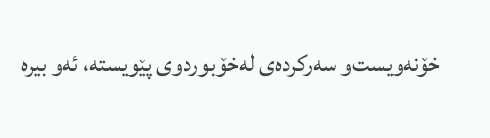خۆنه‌ویست‌و سه‌ركرده‌ی‌ له‌خۆبوردوی‌ پێویسته‌، ئه‌و بیره‌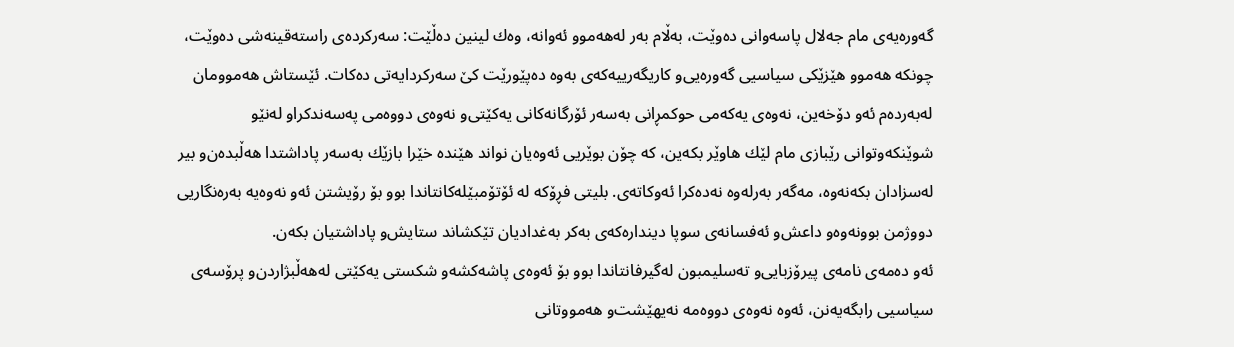گه‌وره‌یه‌ی‌ مام جه‌لال پاسه‌وانی‌ ده‌وێت، به‌ڵام به‌ر له‌هه‌موو ئه‌وانه‌، وه‌ك لینین ده‌ڵێت: سه‌ركرده‌ی‌ راسته‌قینه‌شی ده‌وێت، چونكه‌ هه‌موو هێزێكی‌ سیاسیی گه‌وره‌یی‌و كاریگه‌رییه‌كه‌ی‌ به‌وه‌ ده‌پێورێت كێ سه‌ركردایه‌تی‌ ده‌كات. ئێستاش هه‌موومان له‌به‌رده‌م ئه‌و دۆخه‌ین، نه‌وه‌ی‌ یه‌كه‌می‌ حوكمڕانی‌ به‌سه‌ر ئۆرگانه‌كانی‌ یه‌كێتی‌‌و نه‌وه‌ی‌ دووه‌می په‌سه‌ندكراو له‌نێو شوێنكه‌وتوانی‌ رێبازی‌ مام لێك هاوێر بكه‌ین، كه‌ چۆن بوێریی ئه‌وه‌یان نواند هێنده‌ خێرا بازێك به‌سه‌ر پاداشتدا هه‌ڵبده‌ن‌و بیر له‌سزادان بكه‌نه‌وه‌، مه‌گه‌ر به‌رله‌وه‌ نه‌ده‌كرا ئه‌وكاته‌ی‌. بلیتی‌ فڕۆكه‌ له‌ ئۆتۆمبێله‌كانتاندا بوو بۆ رۆیشتن ئه‌و نه‌وه‌یه‌ به‌ره‌نگاریی دووژمن بوونه‌وه‌‌و داعش‌و ئه‌فسانه‌ی‌ سوپا دینداره‌كه‌ی‌ به‌كر به‌غدادیان تێكشاند ستایش‌و پاداشتیان بكه‌ن.
ئه‌و ده‌مه‌ی‌ نامه‌ی‌ پیرۆزبایی‌و ته‌سلیمبون له‌گیرفانتاندا بوو بۆ ئه‌وه‌ی‌ پاشه‌كشه‌‌و شكستی‌ یه‌كێتی‌ له‌هه‌ڵبژاردن‌و پرۆسه‌ی‌ سیاسیی رابگه‌یه‌نن، ئه‌وه‌ نه‌وه‌ی‌ دووه‌مه‌ نه‌یهێشت‌و هه‌مووتانی‌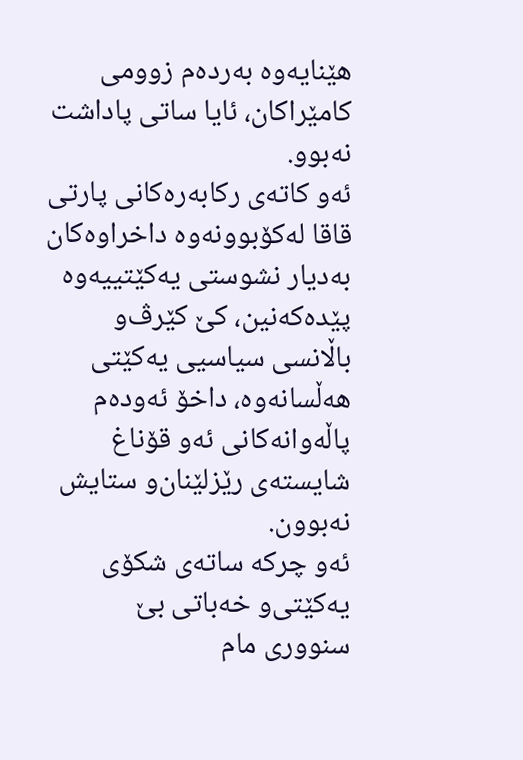هێنایه‌وه‌ به‌رده‌م زوومی‌ كامێراكان، ئایا ساتی‌ پاداشت نه‌بوو.
ئه‌و كاته‌ی‌ ركابه‌ره‌كانی‌ پارتی‌ قاقا له‌كۆبوونه‌وه‌ داخراوه‌كان به‌دیار نشوستی‌ یه‌كێتییه‌وه‌ پێده‌كه‌نین، كێ كێرڤ‌و باڵانسی سیاسیی یه‌كێتی‌ هه‌ڵسانه‌وه‌، داخۆ ئه‌وده‌م پاڵه‌وانه‌كانی‌ ئه‌و قۆناغ شایسته‌ی‌ رێزلێنان‌و ستایش نه‌بوون.
ئه‌و چركه‌ ساته‌ی‌ شكۆی‌ یه‌كێتی‌‌و خه‌باتی‌ بێ سنووری‌ مام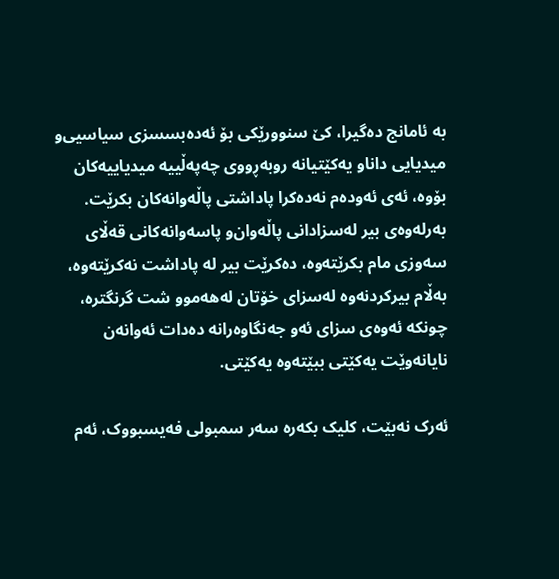به‌ ئامانج ده‌گیرا، كێ سنوورێكی‌ بۆ ئه‌ده‌بسسزی‌ سیاسیی‌و میدیایی داناو یه‌كێتیانه‌ روبه‌ڕووی‌ چه‌په‌ڵییه‌ میدیاییه‌كان بۆوه‌، ئه‌ی‌ ئه‌وده‌م نه‌ده‌كرا پاداشتی‌ پاڵه‌وانه‌كان بكرێت.
به‌رله‌وه‌ی‌ بیر له‌سزادانی‌ پاڵه‌وان‌و پاسه‌وانه‌كانی‌ قه‌ڵای سه‌وزی‌ مام بكرێته‌وه‌، ده‌كرێت بیر له‌ پاداشت نه‌كرێته‌وه‌، به‌ڵام بیركردنه‌وه‌ له‌سزای‌ خۆتان له‌هه‌موو شت گرنگتره‌، چونكه‌ ئه‌وه‌ی‌ سزای‌ ئه‌و جه‌نگاوه‌رانه‌ ده‌دات ئه‌وانه‌ن نایانه‌وێت یه‌كێتی‌ ببێته‌وه‌ یه‌كێتی‌.

ئەرک نەبێت، کلیک بکەرە سەر سمبولی فەیسبووک، ئەم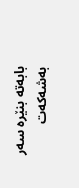بابەتە بنێرە سەر بەشەکەت